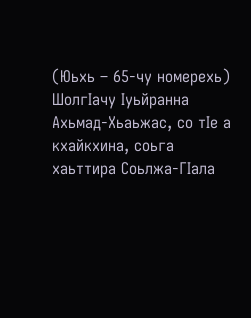(Юьхь – 65-чу номерехь)
ШолгIачу Iуьйранна Ахьмад-Хьаьжас, со тIе а кхайкхина, соьга хаьттира Соьлжа-ГIала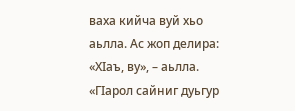ваха кийча вуй хьо аьлла. Ас жоп делира: «ХIаъ, ву», – аьлла. «ГIарол сайниг дуьгур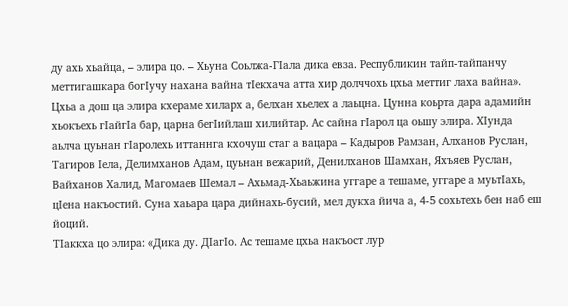ду ахь хьайца, – элира цо. – Хьуна Соьлжа-ГIала дика евза. Республикин тайп-тайпанчу меттигашкара богIучу нахана вайна тIекхача атта хир долччохь цхьа меттиг лаха вайна». Цхьа а дош ца элира кхераме хиларх а, белхан хьелех а лаьцна. Цунна коьрта дара адамийн хьокъехь гIайгIа бар, царна бегIийлаш хилийтар. Ас сайна гIарол ца оьшу элира. ХIунда аьлча цуьнан гIаролехь иттаннга кхочуш стаг а вацара – Кадыров Рамзан, Алханов Руслан, Тагиров Iела, Делимханов Адам, цуьнан вежарий, Денилханов Шамхан, Яхъяев Руслан, Вайханов Халид, Магомаев Шемал – Ахьмад-Хьаьжина уггаре а тешаме, уггаре а муьтIахь, цIена накъостий. Суна хаьара цара дийнахь-бусий, мел дукха йича а, 4-5 сохьтехь бен наб еш йоций.
ТIаккха цо элира: «Дика ду. ДIагIо. Ас тешаме цхьа накъост лур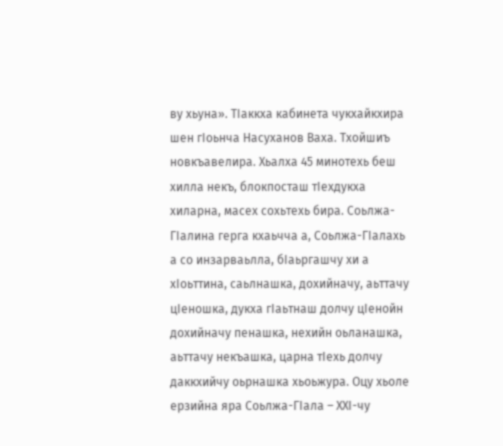ву хьуна». ТIаккха кабинета чукхайкхира шен гIоьнча Насуханов Ваха. Тхойшиъ новкъавелира. Хьалха 45 минотехь беш хилла некъ, блокпосташ тIехдукха хиларна, масех сохьтехь бира. Соьлжа-ГIалина герга кхаьчча а, Соьлжа-ГIалахь а со инзарваьлла, бIаьргашчу хи а хIоьттина, саьлнашка, дохийначу, аьттачу цIеношка, дукха гIаьтнаш долчу цIенойн дохийначу пенашка, нехийн оьланашка, аьттачу некъашка, царна тIехь долчу даккхийчу оьрнашка хьоьжура. Оцу хьоле ерзийна яра Соьлжа-ГIала – ХХI-чу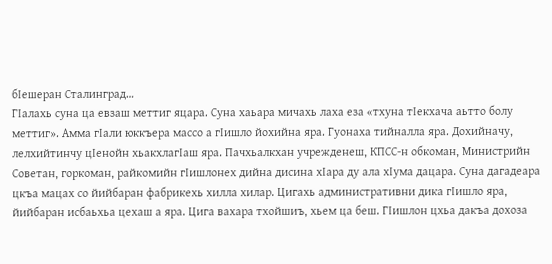бIешеран Сталинград…
ГIалахь суна ца евзаш меттиг яцара. Суна хаьара мичахь лаха еза «тхуна тIекхача аьтто болу меттиг». Амма гIали юккъера массо а гIишло йохийна яра. Гуонаха тийналла яра. Дохийначу, лелхийтинчу цIенойн хьакхлагIаш яра. Пачхьалкхан учрежденеш, КПСС-н обкоман, Министрийн Советан, горкоман, райкомийн гIишлонех дийна дисина хIара ду ала хIума дацара. Суна дагадеара цкъа мацах со йийбаран фабрикехь хилла хилар. Цигахь административни дика гIишло яра, йийбаран исбаьхьа цехаш а яра. Цига вахара тхойшиъ, хьем ца беш. ГIишлон цхьа дакъа дохоза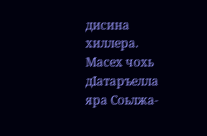дисина хиллера. Масех чохь дIатаръелла яра Соьлжа-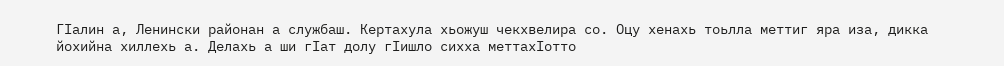ГIалин а, Ленински районан а службаш. Кертахула хьожуш чекхвелира со. Оцу хенахь тоьлла меттиг яра иза, дикка йохийна хиллехь а. Делахь а ши гIат долу гIишло сихха меттахIотто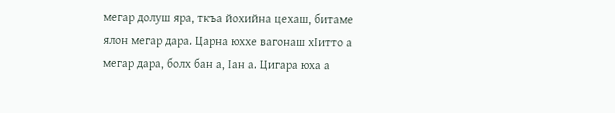мегар долуш яра, ткъа йохийна цехаш, битаме ялон мегар дара. Царна юххе вагонаш хIитто а мегар дара, болх бан а, Iан а. Цигара юха а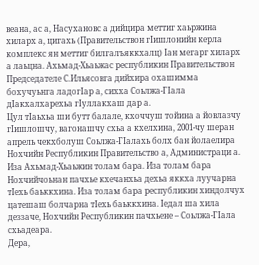веана, ас а, Насухановс а дийцира меттиг хаьржина хиларх а, цигахь (Правительствон гIишлонийн керла комплекс ян меттиг билгалъяккхалц) Iан мегарг хиларх а лаьцна. Ахьмад-Хьаьжас республикин Правительствон Председателе С.Ильясовга дийхира охашимма бохучуьнга ладогIар а, сихха Соьлжа-ГIала дIакхалхарехьа гIуллакхаш дар а.
Цул тIаьхьа ши бутт балале, кхоччуш тойина а йовлазчу гIишлошчу, вагонашчу схьа а кхелхина, 2001-чу шеран апрель чекхболуш Соьлжа-ГIалахь болх бан йолаелира Нохчийн Республикин Правительство а, Администраци а. Иза Ахьмад-Хьаьжин толам бара. Иза толам бара Нохчийчоьнан пачхье кхечанхьа дехьа яккха луучарна тIехь баьккхина. Иза толам бара республикин хиндолчух цатешаш болчарна тIехь баьккхина. Iедал ша хила деззаче, Нохчийн Республикин пачхьене – Соьлжа-ГIала схьадеара.
Дера,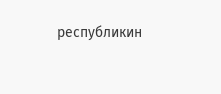республикин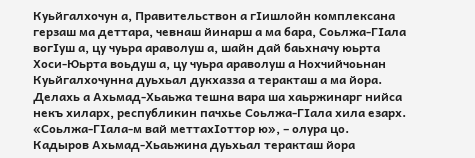Куьйгалхочун а, Правительствон а гIишлойн комплексана герзаш ма деттара, чевнаш йинарш а ма бара, Соьлжа-ГIала вогIуш а, цу чуьра араволуш а, шайн дай баьхначу юьрта Хоси-Юьрта воьдуш а, цу чуьра араволуш а Нохчийчоьнан Куьйгалхочунна дуьхьал дукхазза а теракташ а ма йора. Делахь а Ахьмад-Хьаьжа тешна вара ша хаьржинарг нийса некъ хиларх, республикин пачхье Соьлжа-ГIала хила езарх. «Соьлжа-ГIала-м вай меттахIоттор ю», – олура цо.
Кадыров Ахьмад-Хьаьжина дуьхьал теракташ йора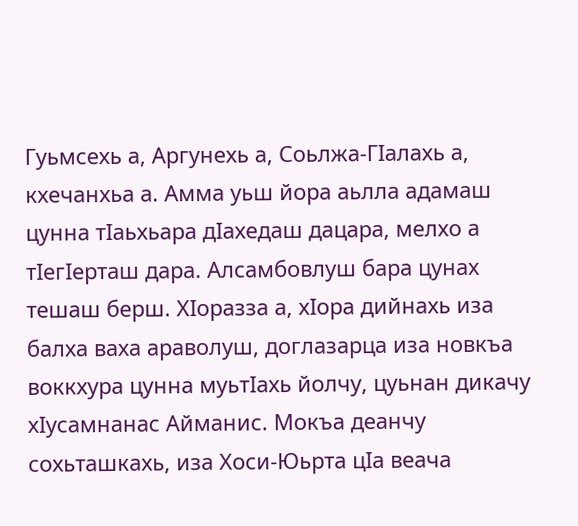Гуьмсехь а, Аргунехь а, Соьлжа-ГIалахь а, кхечанхьа а. Амма уьш йора аьлла адамаш цунна тIаьхьара дIахедаш дацара, мелхо а тIегIерташ дара. Алсамбовлуш бара цунах тешаш берш. ХIоразза а, хIора дийнахь иза балха ваха араволуш, доглазарца иза новкъа воккхура цунна муьтIахь йолчу, цуьнан дикачу хIусамнанас Айманис. Мокъа деанчу сохьташкахь, иза Хоси-Юьрта цIа веача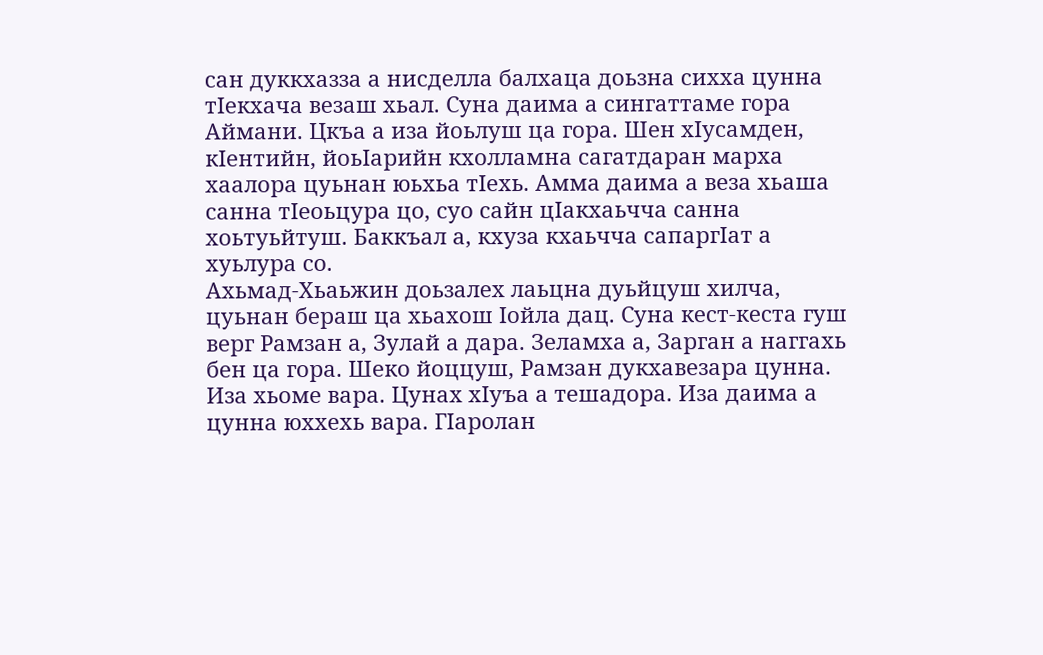сан дуккхазза а нисделла балхаца доьзна сихха цунна тIекхача везаш хьал. Суна даима а сингаттаме гора Аймани. Цкъа а иза йоьлуш ца гора. Шен хIусамден, кIентийн, йоьIарийн кхолламна сагатдаран марха хаалора цуьнан юьхьа тIехь. Амма даима а веза хьаша санна тIеоьцура цо, суо сайн цIакхаьчча санна хоьтуьйтуш. Баккъал а, кхуза кхаьчча сапаргIат а хуьлура со.
Ахьмад-Хьаьжин доьзалех лаьцна дуьйцуш хилча, цуьнан бераш ца хьахош Iойла дац. Суна кест-кеста гуш верг Рамзан а, Зулай а дара. Зеламха а, Зарган а наггахь бен ца гора. Шеко йоццуш, Рамзан дукхавезара цунна. Иза хьоме вара. Цунах хIуъа а тешадора. Иза даима а цунна юххехь вара. ГIаролан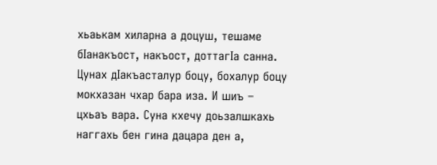хьаькам хиларна а доцуш, тешаме бIанакъост, накъост, доттагIа санна. Цунах дIакъасталур боцу, бохалур боцу мокхазан чхар бара иза. И шиъ – цхьаъ вара. Суна кхечу доьзалшкахь наггахь бен гина дацара ден а,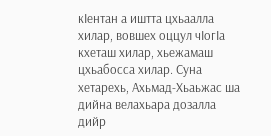кIентан а иштта цхьаалла хилар, вовшех оццул чIогIа кхеташ хилар, хьежамаш цхьабосса хилар. Суна хетарехь, Ахьмад-Хьаьжас ша дийна велахьара дозалла дийр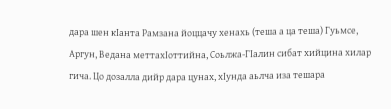дара шен кIанта Рамзана йоццачу хенахь (теша а ца теша) Гуьмсе, Аргун, Ведана меттахIоттийна, Соьлжа-ГIалин сибат хийцина хилар гича. Цо дозалла дийр дара цунах, хIунда аьлча иза тешара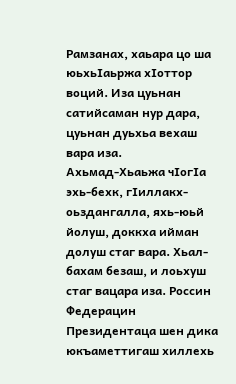Рамзанах, хаьара цо ша юьхьIаьржа хIоттор воций. Иза цуьнан сатийсаман нур дара, цуьнан дуьхьа вехаш вара иза.
Ахьмад-Хьаьжа чIогIа эхь-бехк, гIиллакх-оьздангалла, яхь-юьй йолуш, доккха ийман долуш стаг вара. Хьал-бахам безаш, и лоьхуш стаг вацара иза. Россин Федерацин Президентаца шен дика юкъаметтигаш хиллехь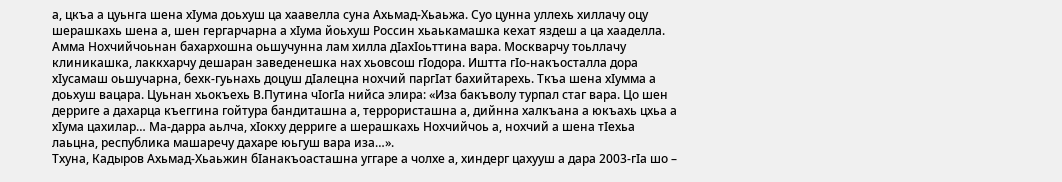а, цкъа а цуьнга шена хIума доьхуш ца хаавелла суна Ахьмад-Хьаьжа. Суо цунна уллехь хиллачу оцу шерашкахь шена а, шен гергарчарна а хIума йоьхуш Россин хьаькамашка кехат яздеш а ца хааделла. Амма Нохчийчоьнан бахархошна оьшучунна лам хилла дIахIоьттина вара. Москварчу тоьллачу клиникашка, лаккхарчу дешаран заведенешка нах хьовсош гIодора. Иштта гIо-накъосталла дора хIусамаш оьшучарна, бехк-гуьнахь доцуш дIалецна нохчий паргIат бахийтарехь. Ткъа шена хIумма а доьхуш вацара. Цуьнан хьокъехь В.Путина чIогIа нийса элира: «Иза бакъволу турпал стаг вара. Цо шен дерриге а дахарца къеггина гойтура бандиташна а, террористашна а, дийнна халкъана а юкъахь цхьа а хIума цахилар… Ма-дарра аьлча, хIокху дерриге а шерашкахь Нохчийчоь а, нохчий а шена тIехьа лаьцна, республика машаречу дахаре юьгуш вара иза…».
Тхуна, Кадыров Ахьмад-Хьаьжин бIанакъоасташна уггаре а чолхе а, хиндерг цахууш а дара 2003-гIа шо –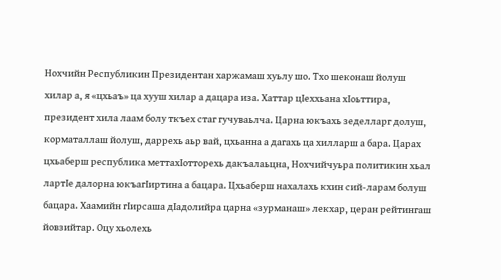Нохчийн Республикин Президентан харжамаш хуьлу шо. Тхо шеконаш йолуш хилар а, я «цхьаъ» ца хууш хилар а дацара иза. Хаттар цIеххьана хIоьттира, президент хила лаам болу ткъех стаг гучуваьлча. Царна юкъахь зеделларг долуш, корматаллаш йолуш, даррехь аьр вай, цхьанна а дагахь ца хилларш а бара. Царах цхьаберш республика меттахIотторехь дакъалаьцна, Нохчийчуьра политикин хьал лартIе далорна юкъагIиртина а бацара. Цхьаберш нахалахь кхин сий-ларам болуш бацара. Хаамийн гIирсаша дIадолийра царна «зурманаш» лекхар, церан рейтингаш йовзийтар. Оцу хьолехь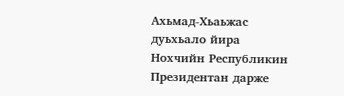Ахьмад-Хьаьжас дуьхьало йира Нохчийн Республикин Президентан дарже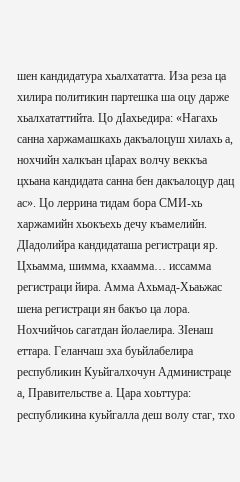шен кандидатура хьалхататта. Иза реза ца хилира политикин партешка ша оцу дарже хьалхататтийта. Цо дIахьедира: «Нагахь санна харжамашкахь дакъалоцуш хилахь а, нохчийн халкъан цIарах волчу веккъа цхьана кандидата санна бен дакъалоцур дац ас». Цо леррина тидам бора СМИ-хь харжамийн хьокъехь дечу къамелийн. ДIадолийра кандидаташа регистраци яр. Цхьамма, шимма, кхаамма… иссамма регистраци йира. Амма Ахьмад-Хьаьжас шена регистраци ян бакъо ца лора.
Нохчийчоь сагатдан йолаелира. ЗIенаш еттара. Геланчаш эха буьйлабелира республикин Куьйгалхочун Администраце а, Правительстве а. Цара хоьттура: республикина куьйгалла деш волу стаг, тхо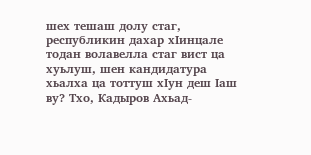шех тешаш долу стаг, республикин дахар хIинцале тодан волавелла стаг вист ца хуьлуш, шен кандидатура хьалха ца тоттуш хIун деш Iаш ву? Тхо, Кадыров Ахьад-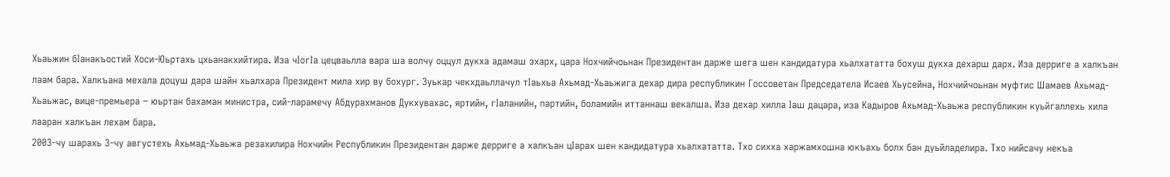Хьаьжин бIанакъостий Хоси-Юьртахь цхьанакхийтира. Иза чIогIа цецваьлла вара ша волчу оццул дукха адамаш эхарх, цара Нохчийчоьнан Президентан дарже шега шен кандидатура хьалхататта бохуш дукха дехарш дарх. Иза дерриге а халкъан лаам бара. Халкъана мехала доцуш дара шайн хьалхара Президент мила хир ву бохург. Зуькар чекхдаьллачул тIаьхьа Ахьмад-Хьаьжига дехар дира республикин Госсоветан Председатела Исаев Хьусейна, Нохчийчоьнан муфтис Шамаев Ахьмад-Хьаьжас, вице-премьера – юьртан бахаман министра, сий-ларамечу Абдурахманов Дукхувахас, яртийн, гIаланийн, партийн, боламийн иттаннаш векалша. Иза дехар хилла Iаш дацара, иза Кадыров Ахьмад-Хьаьжа республикин куьйгаллехь хила лааран халкъан лехам бара.
2003-чу шарахь 3-чу августехь Ахьмад-Хьаьжа резахилира Нохчийн Республикин Президентан дарже дерриге а халкъан цIарах шен кандидатура хьалхататта. Тхо сихха харжамхошна юкъахь болх бан дуьйладелира. Тхо нийсачу некъа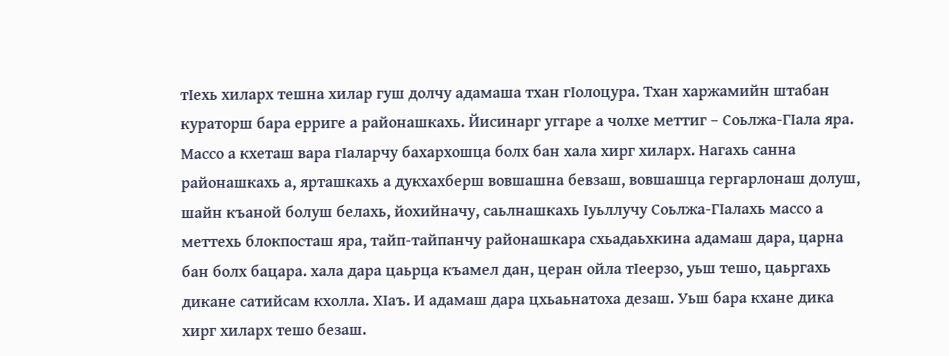тIехь хиларх тешна хилар гуш долчу адамаша тхан гIолоцура. Тхан харжамийн штабан кураторш бара ерриге а районашкахь. Йисинарг уггаре а чолхе меттиг – Соьлжа-ГIала яра. Массо а кхеташ вара гIаларчу бахархошца болх бан хала хирг хиларх. Нагахь санна районашкахь а, ярташкахь а дукхахберш вовшашна бевзаш, вовшашца гергарлонаш долуш, шайн къаной болуш белахь, йохийначу, саьлнашкахь Iуьллучу Соьлжа-ГIалахь массо а меттехь блокпосташ яра, тайп-тайпанчу районашкара схьадаьхкина адамаш дара, царна бан болх бацара. хала дара цаьрца къамел дан, церан ойла тIеерзо, уьш тешо, цаьргахь дикане сатийсам кхолла. ХIаъ. И адамаш дара цхьаьнатоха дезаш. Уьш бара кхане дика хирг хиларх тешо безаш.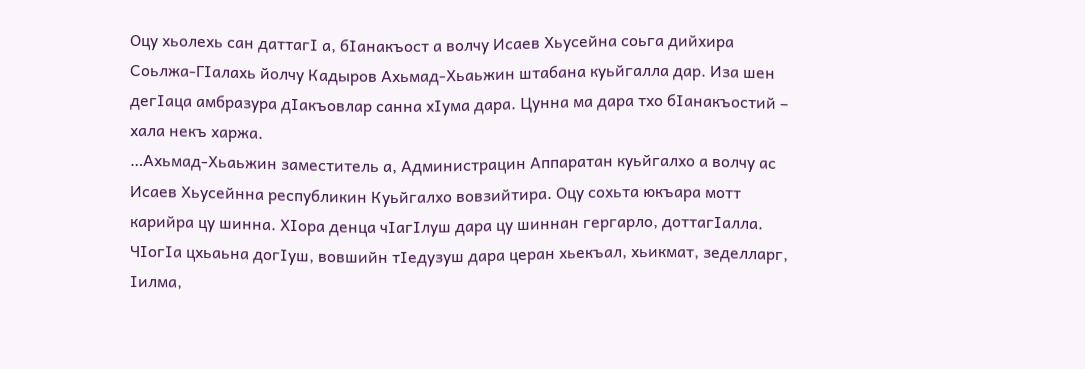Оцу хьолехь сан даттагI а, бIанакъост а волчу Исаев Хьусейна соьга дийхира Соьлжа-ГIалахь йолчу Кадыров Ахьмад-Хьаьжин штабана куьйгалла дар. Иза шен дегIаца амбразура дIакъовлар санна хIума дара. Цунна ма дара тхо бIанакъостий – хала некъ харжа.
…Ахьмад-Хьаьжин заместитель а, Администрацин Аппаратан куьйгалхо а волчу ас Исаев Хьусейнна республикин Куьйгалхо вовзийтира. Оцу сохьта юкъара мотт карийра цу шинна. ХIора денца чIагIлуш дара цу шиннан гергарло, доттагIалла. ЧIогIа цхьаьна догIуш, вовшийн тIедузуш дара церан хьекъал, хьикмат, зеделларг, Iилма,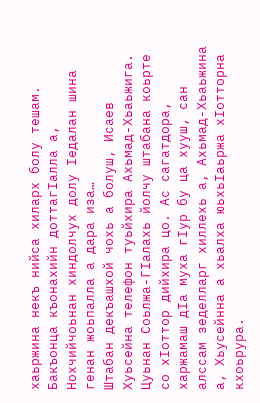хаьржина некъ нийса хиларх болу тешам. Бакъонца къонахийн доттагIалла а, Нохчийчоьнан хиндолчух долу Iедалан шина генан жоьпалла а дара иза…
Штабан декъашхой чохь а болуш, Исаев Хуьсейна телефон туьйхира Ахьмад-Хьаьжига. Цуьнан Соьлжа-ГIалахь йолчу штабана коьрте со хIоттор дийхира цо. Ас сагатдора, харжамаш дIа муха гIур бу ца хууш, сан алссам зеделларг хиллехь а, Ахьмад-Хьаьжина а, Хьусейнна а хьалха юьхьIаьржа хIотторна кхоьрура.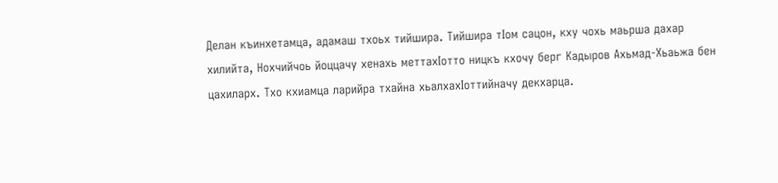Делан къинхетамца, адамаш тхоьх тийшира. Тийшира тIом сацон, кху чохь маьрша дахар хилийта, Нохчийчоь йоццачу хенахь меттахIотто ницкъ кхочу берг Кадыров Ахьмад-Хьаьжа бен цахиларх. Тхо кхиамца ларийра тхайна хьалхахIоттийначу декхарца.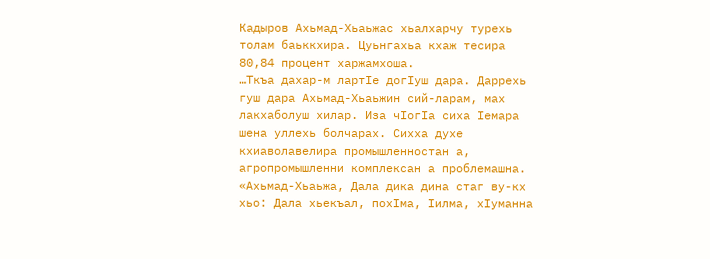Кадыров Ахьмад-Хьаьжас хьалхарчу турехь толам баьккхира. Цуьнгахьа кхаж тесира 80,84 процент харжамхоша.
…Ткъа дахар-м лартIе догIуш дара. Даррехь гуш дара Ахьмад-Хьаьжин сий-ларам, мах лакхаболуш хилар. Иза чIогIа сиха Iемара шена уллехь болчарах. Сихха духе кхиаволавелира промышленностан а, агропромышленни комплексан а проблемашна. «Ахьмад-Хьаьжа, Дала дика дина стаг ву-кх хьо: Дала хьекъал, похIма, Iилма, хIуманна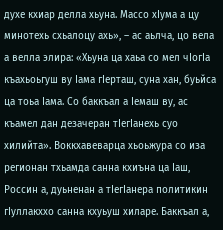духе кхиар делла хьуна. Массо хIума а цу минотехь схьалоцу ахь», – ас аьлча, цо вела а велла элира: «Хьуна ца хаьа со мел чIогIа къахьоьгуш ву Iама гIерташ, суна хан, буьйса ца тоьа Iама. Со баккъал а Iемаш ву, ас къамел дан дезачеран тIегIанехь суо хилийта». Воккхавеварца хьоьжура со иза регионан тхьамда санна кхиъна ца Iаш, Россин а, дуьненан а тIегIанера политикин гIуллакххо санна кхуьуш хиларе. Баккъал а,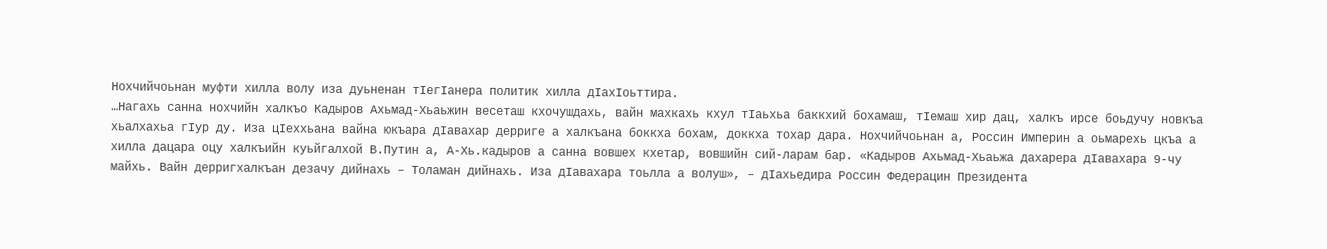Нохчийчоьнан муфти хилла волу иза дуьненан тIегIанера политик хилла дIахIоьттира.
…Нагахь санна нохчийн халкъо Кадыров Ахьмад-Хьаьжин весеташ кхочушдахь, вайн махкахь кхул тIаьхьа баккхий бохамаш, тIемаш хир дац, халкъ ирсе боьдучу новкъа хьалхахьа гIур ду. Иза цIеххьана вайна юкъара дIавахар дерриге а халкъана боккха бохам, доккха тохар дара. Нохчийчоьнан а, Россин Империн а оьмарехь цкъа а хилла дацара оцу халкъийн куьйгалхой В.Путин а, А-Хь.кадыров а санна вовшех кхетар, вовшийн сий-ларам бар. «Кадыров Ахьмад-Хьаьжа дахарера дIавахара 9-чу майхь. Вайн дерригхалкъан дезачу дийнахь – Толаман дийнахь. Иза дIавахара тоьлла а волуш», – дIахьедира Россин Федерацин Президента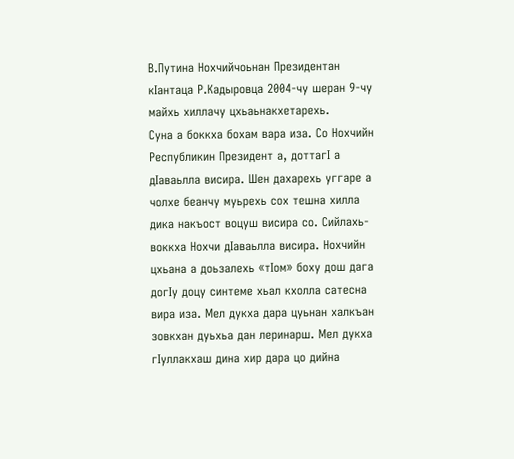В.Путина Нохчийчоьнан Президентан кIантаца Р.Кадыровца 2004-чу шеран 9-чу майхь хиллачу цхьаьнакхетарехь.
Суна а боккха бохам вара иза. Со Нохчийн Республикин Президент а, доттагI а дIаваьлла висира. Шен дахарехь уггаре а чолхе беанчу муьрехь сох тешна хилла дика накъост воцуш висира со. Сийлахь-воккха Нохчи дIаваьлла висира. Нохчийн цхьана а доьзалехь «тIом» боху дош дага догIу доцу синтеме хьал кхолла сатесна вира иза. Мел дукха дара цуьнан халкъан зовкхан дуьхьа дан леринарш. Мел дукха гIуллакхаш дина хир дара цо дийна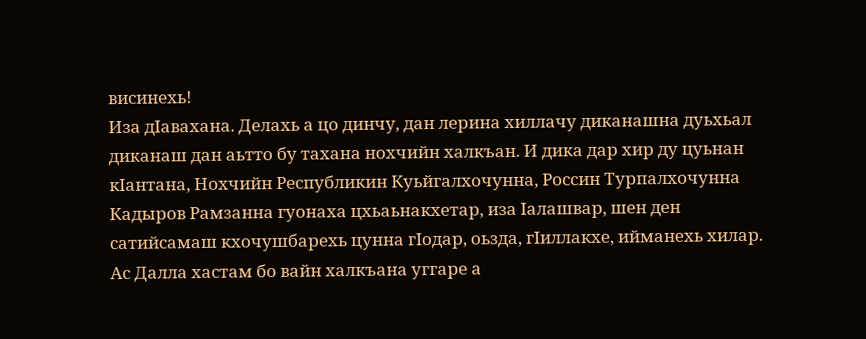висинехь!
Иза дIавахана. Делахь а цо динчу, дан лерина хиллачу диканашна дуьхьал диканаш дан аьтто бу тахана нохчийн халкъан. И дика дар хир ду цуьнан кIантана, Нохчийн Республикин Куьйгалхочунна, Россин Турпалхочунна Кадыров Рамзанна гуонаха цхьаьнакхетар, иза Iалашвар, шен ден сатийсамаш кхочушбарехь цунна гIодар, оьзда, гIиллакхе, ийманехь хилар.
Ас Далла хастам бо вайн халкъана уггаре а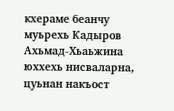кхераме беанчу муьрехь Кадыров Ахьмад-Хьаьжина юххехь нисваларна, цуьнан накъост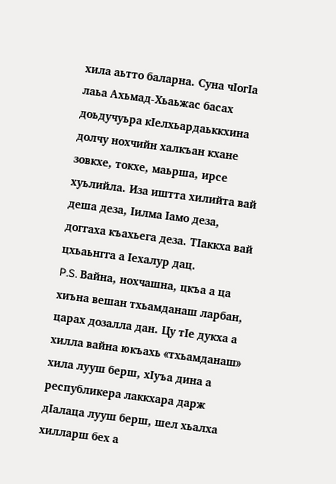хила аьтто баларна. Суна чIогIа лаьа Ахьмад-Хьаьжас басах доьдучуьра кIелхьардаьккхина долчу нохчийн халкъан кхане зовкхе, токхе, маьрша, ирсе хуьлийла. Иза иштта хилийта вай деша деза, Iилма Iамо деза, доггаха къахьега деза. ТIаккха вай цхьаьнгга а Iехалур дац.
P.S. Вайна, нохчашна, цкъа а ца хиъна вешан тхьамданаш ларбан, царах дозалла дан. Цу тIе дукха а хилла вайна юкъахь «тхьамданаш» хила лууш берш, хIуъа дина а республикера лаккхара дарж дIалаца лууш берш, шел хьалха хилларш бех а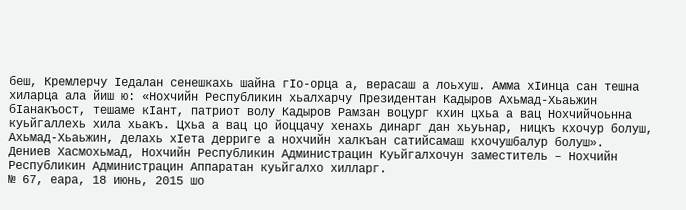беш, Кремлерчу Iедалан сенешкахь шайна гIо-орца а, верасаш а лоьхуш. Амма хIинца сан тешна хиларца ала йиш ю: «Нохчийн Республикин хьалхарчу Президентан Кадыров Ахьмад-Хьаьжин бIанакъост, тешаме кIант, патриот волу Кадыров Рамзан воцург кхин цхьа а вац Нохчийчоьнна куьйгаллехь хила хьакъ. Цхьа а вац цо йоццачу хенахь динарг дан хьуьнар, ницкъ кхочур болуш, Ахьмад-Хьаьжин, делахь хIета дерриге а нохчийн халкъан сатийсамаш кхочушбалур болуш».
Дениев Хасмохьмад, Нохчийн Республикин Администрацин Куьйгалхочун заместитель – Нохчийн Республикин Администрацин Аппаратан куьйгалхо хилларг.
№ 67, еара, 18 июнь, 2015 шо